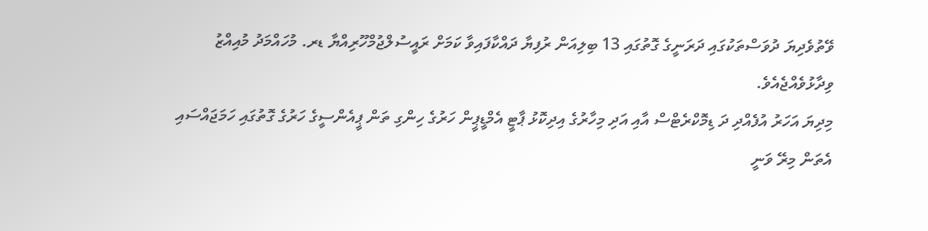ވޭތުވެދިޔަ ދުވަސްތަކުގައި ދަރަނީގެ ގޮތުގައި 13 ބިލިއަން ރުފިޔާ ދައްކާފައިވާ ކަމަށް ރައީސުލްޖުމްހޫރިއްޔާ ޑރ. މުހައްމަދު މުއިއްޒު ވިދާޅުވެއްޖެއެވެ.
މިދިޔަ އަހަރު އުފެއްދި ދަ ޑިމޮކްރެޓްސް އާއި އަދި މިހާރުގެ އިދިކޮޅު ޕާޓީ އެމްޑީޕީން ހަރުގެ ހިންގި ތަން ޕީއެންސީގެ ހަރުގެ ގޮތުގައި ހަމަޖައްސައި އެތަން މިރޭ ވަނީ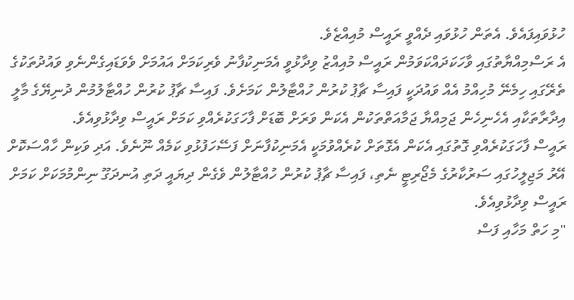ހުޅުވައިފައެވެ. އެތަން ހުޅުވައި ދެއްވީ ރައީސް މުއިއްޒެވެ.
އެ ރަސްމިއްޔާތުގައި ވާހަކަދައްކަވަމުން ރައީސް މުއިއްޒު ވިދާޅުވީ އެމަނިކުފާނު ވެރިކަމަށް އައުމަށް ވެވަޑައިގެންނެވި ވައުދުތަކުގެ ތެރޭގައި ހިމެނޭ މުހިއްމު އެއް ވައުދަކީ ފައިސާ ޗާޕު ކުރުން ހުއްޓާލުން ކަމަށެވެ. ފައިސާ ޗާޕު ކުރުން ހުއްޓާލުމުން ދުނިޔޭގެ މާލީ އިދާރާތަކާއި އެހެނިހެން ޖަމިއްޔާ ޖަމާއަތްތަކުން އެކަން ވަރަށް ބޮޑަށް ފާހަގަކުރެއްވި ކަމަށް ރައީސް ވިދާޅުވިއެވެ.
ރައީސް ފާހަގަކުރެއްވި ގޮތުގައި އެކަން އެގޮތަށް ކުރެއްވުމަކީ އެމަނިކުފާނަށް ފަސޭހަފުޅުވި ކަމެއް ނޫނެވެ. އަދި ވަކިން ހާއްސަކޮށް އޭރު މަޖިލީހުގައި ސަރުކާރުގެ މެޖޯރިޓީ ނެތި، ފައިސާ ޗާޕު ކުރުން ހުއްޓާލުން ވެގެން ދިޔައީ ދަތި އުނދަގޫ ނިންމުމަކަށް ކަމަށް ރައީސް ވިދާޅުވިއެވެ.
"މި ހަތް މަހާއި ފަސް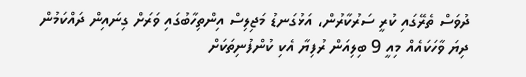ދުވަސް ތެރޭގައި ކުރީ ސަރުކާރުން، އަޅުގަނޑު މަޖިލިސް އިންތިހާބުގައި ވަރަށް ގިނައިން ދައްކަމުން ދިޔަ ވާހަކައެއް މިއީ 9 ބިލިއަން ރުފިޔާ އެކި ކުންފުނިތަކަށް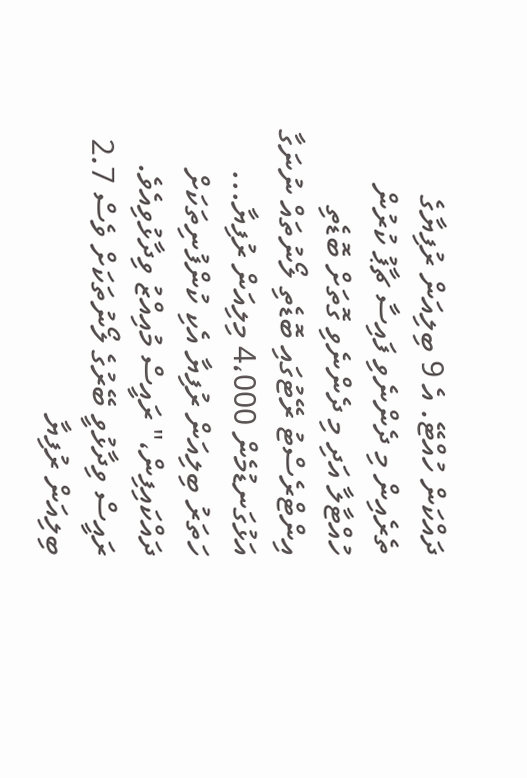ދައްކަން ހުއްޓޭ. އެ 9 ބިލިއަން ރުފިޔާގެ ތެރެއިން މި ދެންނެވި ފައިސާ ޗާޕު ކުރުން ހުއްޓާލާ އަދި މި ދެންނެވި ގޮތަށް ބޮޑެތި އިންޓްރެސްޓު ރޭޓުގައި ބޮޑެތި ލޯނުތައް ނުނަގާ އަޅުގަނޑުމެން 4،000 މިލިއަން ރުފިޔާ... ހަތަރު ބިލިއަން ރުފިޔާ އެކި ކުންފުނިތަކަށް ދައްކައިފިން،" ރައީސް މުއިއްޒު ވިދާޅުވިއެވެ.
ރައީސް ވިދާޅުވީ ބޭރުގެ ލޯނުތަކަށް ވެސް 2.7 ބިލިއަން ރުފިޔާ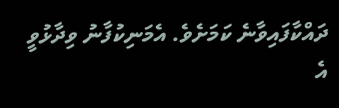ދައްކާފައިވާނެ ކަމަށެވެ. އެމަނިކުފާނު ވިދާޅުވީ އެ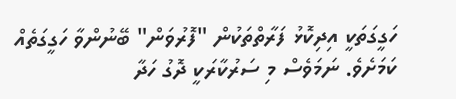ހަގީގަތަކީ އިދިކޮޅު ފަރާތްތަކުން "ފޮރުވަން" ބޭނުންވާ ހަގީގަތެއް ކަމަށެވެ. ނަމަވެސް މި ސަރުކާރަކީ ދޮގު ހަދާ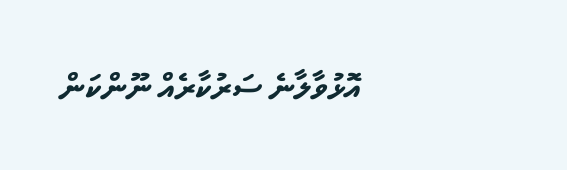އޮޅުވާލާނެ ސަރުކާރެއް ނޫންކަން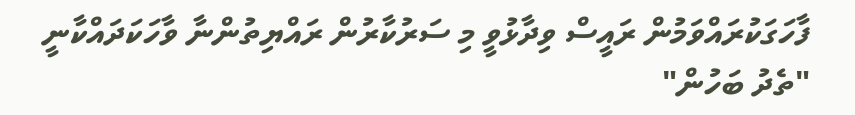ފާހަގަކުރައްވަމުން ރައީސް ވިދާޅުވީ މި ސަރުކާރުން ރައްޔިތުންނާ ވާހަކަދައްކާނީ "ތެދު ބަހުން"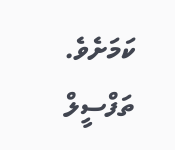ކަމަށެވެ.
ތަފްސީލް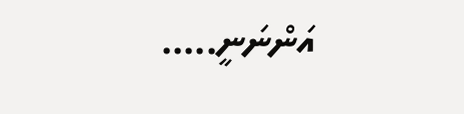އަންނަނީ.....